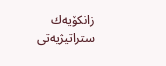زانكۆیه‌ك ستراتیژیه‌تی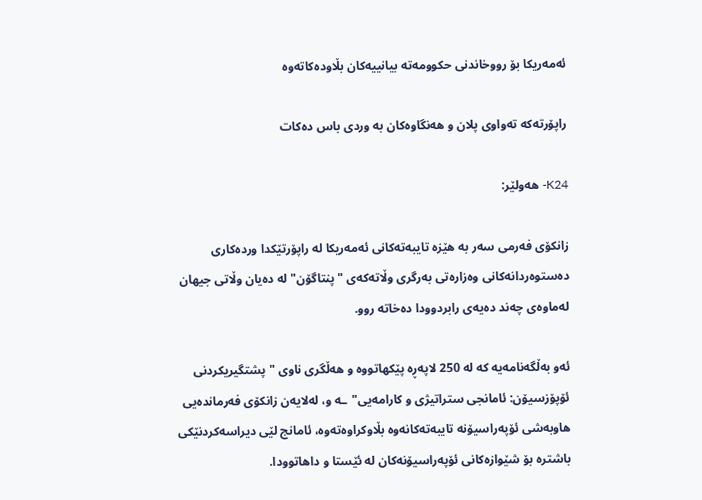ئه‌مه‌ریكا بۆ ‌رووخاندنى حكوومه‌ته‌ بیانییه‌كان بڵاوده‌كاته‌وه‌

راپۆرته‌كه‌ ته‌واوی پلان و هه‌نگاوه‌كان به‌ وردی باس ده‌كات

K24- هه‌ولێر:

زانكۆی فه‌رمی سه‌ر به‌ هێزه‌ تایبه‌ته‌كانی ئه‌مه‌ریكا له‌ راپۆرتێكدا ورده‌كاری ده‌ستوه‌ردانه‌كانی وه‌زاره‌تی به‌رگری وڵاته‌كه‌ی "پنتاگۆن" له‌ ده‌یان وڵاتی جیهان له‌ماوه‌ی چه‌ند ده‌یه‌ی رابردوودا ده‌خاته‌ روو.

ئه‌و به‌ڵگه‌نامه‌یه‌ كه‌ له‌ 250 لاپه‌ڕه‌ پێكهاتووه‌ و هه‌ڵگری ناوی "پشتگیریكردنی ئۆپۆزسیۆن: ئامانجی ستراتیژی و كارامه‌یی"ـه‌ و، له‌لایه‌ن زانكۆی فه‌رمانده‌یی هاوبه‌شی ئۆپه‌راسیۆنه‌ تایبه‌ته‌كانه‌وه‌ بڵاوكراوه‌ته‌وه‌، ئامانج لێی دیراسه‌كردنێكی باشتره‌ بۆ شێوازه‌كانی ئۆپه‌راسیۆنه‌كان له‌ ئێستا و داهاتوودا.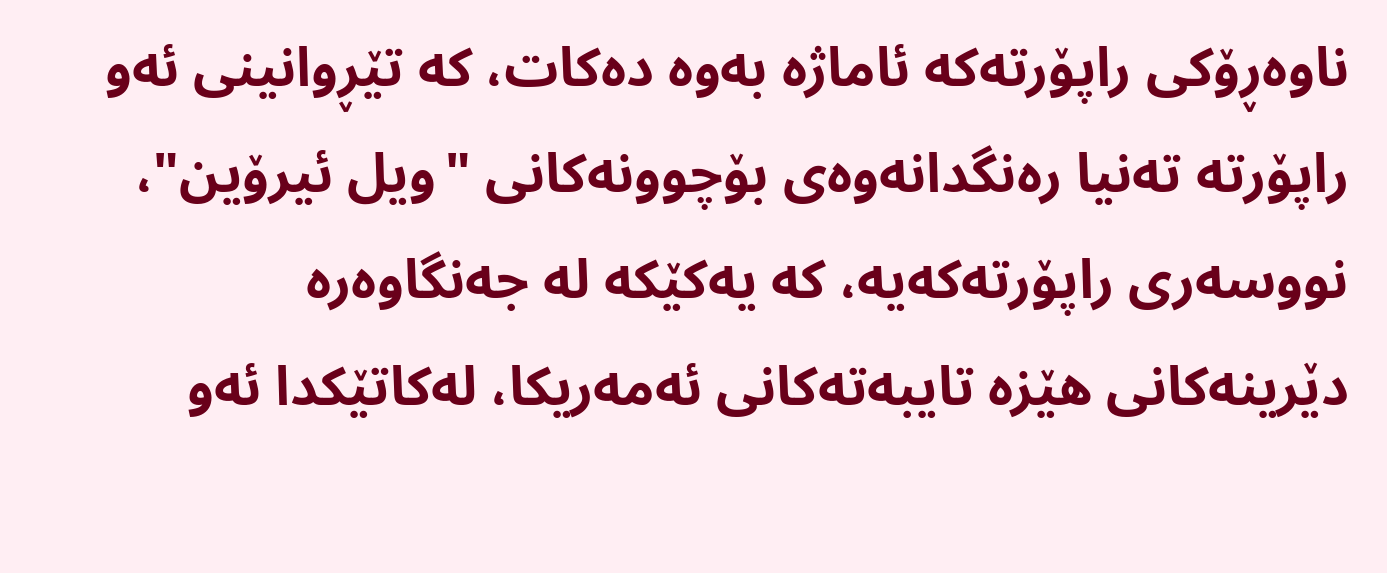ناوه‌ڕۆكی راپۆرته‌كه‌ ئاماژه‌ به‌وه‌ ده‌كات، كه‌ تێڕوانینی ئه‌و راپۆرته‌ ته‌نیا ره‌نگدانه‌وه‌ی بۆچوونه‌كانی "ویل ئیرۆین"، نووسه‌ری راپۆرته‌كه‌یه‌، كه‌ یه‌كێكه‌ له‌ جه‌نگاوه‌ره‌ دێرینه‌كانی هێزه‌ تایبه‌ته‌كانی ئه‌مه‌ریكا، له‌كاتێكدا ئه‌و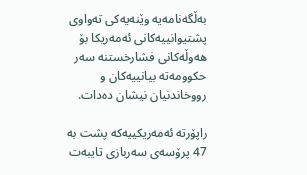به‌ڵگه‌نامه‌یه‌ وێنه‌یه‌كی ته‌واوی پشتیوانییه‌كانی ئه‌مه‌ریكا بۆ هه‌وڵه‌كانی فشارخستنه‌ سه‌ر حكوومه‌ته‌ بیانییه‌كان و رووخاندنیان نیشان ده‌دات.

راپۆرته‌ ئه‌مه‌ریكییه‌كه‌ پشت به‌ 47 پرۆسه‌ی سه‌ربازی تایبه‌ت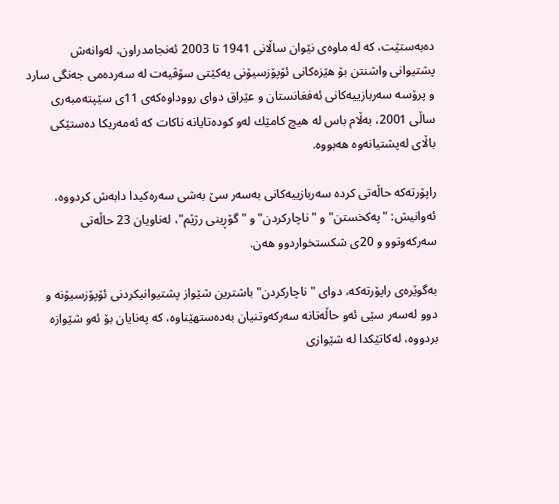ده‌به‌ستێت، كه‌ له‌ ماوه‌ی نێوان ساڵانی 1941 تا 2003 ئه‌نجامدراون، له‌وانه‌ش پشتیوانی واشنتن بۆ هێزه‌كانی ئۆپۆزسیۆنی یه‌كێتی سۆڤیه‌ت له‌ سه‌رده‌می جه‌نگی سارد و پرۆسه‌ سه‌ربازییه‌كانی ئه‌فغانستان و عێراق دوای رووداوه‌كه‌ی 11ی سێپته‌مبه‌ری ساڵی 2001، به‌ڵام باس له‌ هیچ كامێك له‌و كوده‌تایانه‌ ناكات كه‌ ئه‌مه‌ریكا ده‌ستێكی باڵای له‌پشتیانه‌وه‌ هه‌بووه‌.

راپۆرته‌كه‌ حاڵه‌تی كرده‌ سه‌ربازییه‌كانی به‌سه‌ر سێ به‌شی سه‌ره‌كیدا دابه‌ش كردووه‌، ئه‌وانیش: "په‌كخستن" و "ناچاركردن" و "گۆڕینی رژێم"، له‌ناویان 23 حاڵه‌تی سه‌ركه‌وتوو و 20ی شكستخواردوو هه‌ن.

به‌گوێره‌ی راپۆرته‌كه‌، دوای "ناچاركردن" باشترین شێواز پشتیوانیكردنی ئۆپۆزسیۆنه‌ و دوو له‌سه‌ر سێی ئه‌و حاڵه‌تانه‌ سه‌ركه‌وتنیان به‌ده‌ستهێناوه‌، كه‌ په‌نایان بۆ ئه‌و شێوازه‌ بردووه‌، له‌كاتێكدا له‌ شێوازی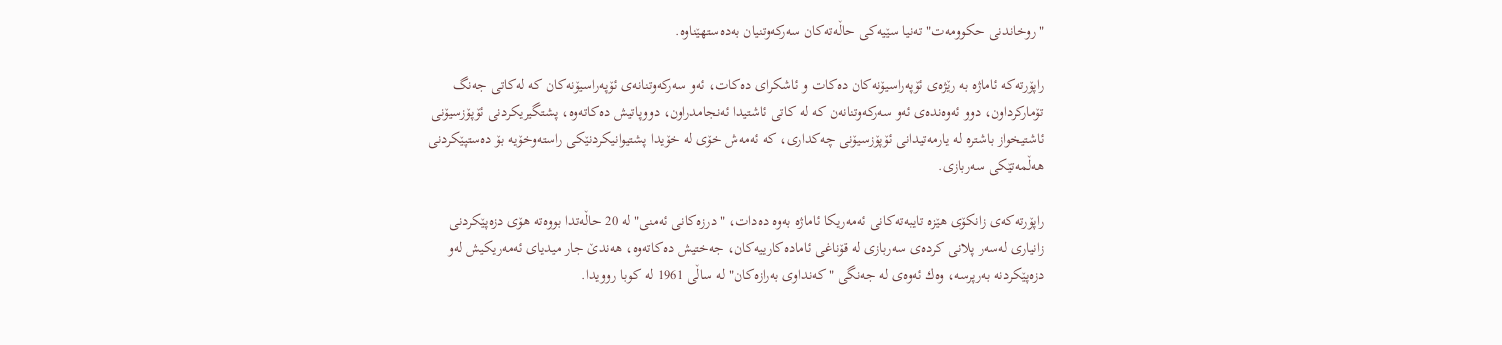"روخاندنی حكوومه‌ت" ته‌نیا سێیه‌كی حاڵه‌ته‌كان سه‌ركه‌وتنیان به‌ده‌ستهێناوه‌.

راپۆرته‌كه‌ ئاماژه‌ به‌ رێژه‌ی ئۆپه‌راسیۆنه‌كان ده‌كات و ئاشكرای ده‌كات، ئه‌و سه‌ركه‌وتنانه‌ی ئۆپه‌راسیۆنه‌كان كه‌ له‌كاتی جه‌نگ تۆماركرداون، دوو ئه‌وه‌نده‌ی ئه‌و سه‌ركه‌وتنانه‌ن كه‌ له‌ كاتی ئاشتیدا ئه‌نجامدراون، دووپاتیش ده‌كاته‌وه‌، پشتگیریكردنی ئۆپۆزسیۆنی ئاشتیخواز باشتره‌ له‌ یارمه‌تیدانی ئۆپۆزسیۆنی چه‌كداری، كه‌ ئه‌مه‌ش خۆی له‌ خۆیدا پشتیوانیكردنێكی راسته‌وخۆیه‌ بۆ ده‌ستپێكردنی هه‌ڵمه‌تێكی سه‌ربازی.

راپۆرته‌كه‌ی زانكۆی هێزه‌ تایبه‌ته‌كانی ئه‌مه‌ریكا ئاماژه‌ به‌وه‌ ده‌دات، "درزه‌كانی ئه‌منی" له‌ 20 حاڵه‌تدا بووه‌ته‌ هۆی دزه‌پێكردنی زانیاری له‌سه‌ر پلانی كرده‌ی سه‌ربازی له‌ قۆناغی ئاماده‌كارییه‌كان، جه‌ختیش ده‌كاته‌وه‌، هه‌ندێ جار میدیای ئه‌مه‌ریكیش له‌و دزه‌پێكردنه‌ به‌رپرسه‌، وه‌ك ئه‌وه‌ی له‌ جه‌نگی "كه‌نداوی به‌رازه‌كان" له‌ ساڵی 1961 له‌ كوبا روویدا.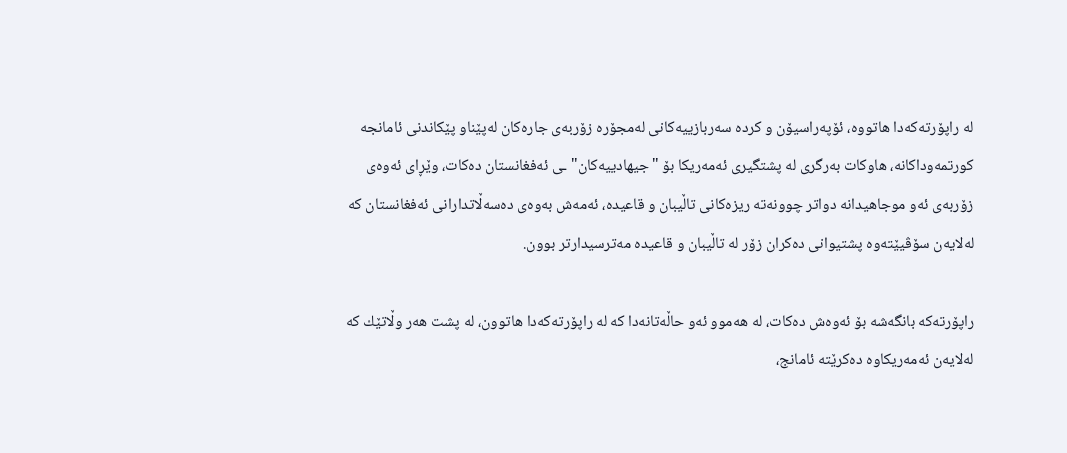له‌ راپۆرته‌كه‌دا هاتووه‌، ئۆپه‌راسیۆن و كرده‌ سه‌ربازییه‌كانی له‌مجۆره‌ زۆربه‌ی جاره‌كان له‌پێناو پێكاندنی ئامانجه‌ كورتمه‌وداكانه‌، هاوكات به‌رگری له‌ پشتگیری ئه‌مه‌ریكا بۆ "جیهادییه‌كان"ـی ئه‌فغانستان ده‌كات، وێڕای ئه‌وه‌ی زۆربه‌ی ئه‌و موجاهیدانه‌ دواتر چوونه‌ته‌ ریزه‌كانی تاڵیبان و قاعیده‌، ئه‌مه‌ش به‌وه‌ی ده‌سه‌ڵاتدارانی ئه‌فغانستان كه‌ له‌لایه‌ن سۆڤیێته‌وه‌ پشتیوانی ده‌كران زۆر له‌ تاڵیبان و قاعیده‌ مه‌ترسیدارتر بوون.

راپۆرته‌كه‌ بانگه‌شه‌ بۆ ئه‌وه‌ش ده‌كات، له‌ هه‌موو ئه‌و حاڵه‌تانه‌دا كه‌ له‌ راپۆرته‌كه‌دا هاتوون، له‌ پشت هه‌ر وڵاتێك كه‌ له‌لایه‌ن ئه‌مه‌ریكاوه‌ ده‌كرێته‌ ئامانج،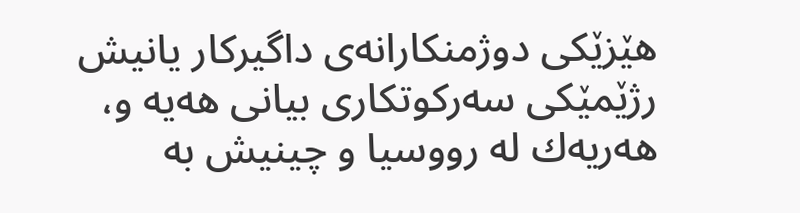هێزێكی دوژمنكارانه‌ی داگیركار یانیش رژێمێكی سه‌ركوتكاری بیانی هه‌یه‌ و، هه‌ریه‌ك له‌ رووسیا و چینیش به‌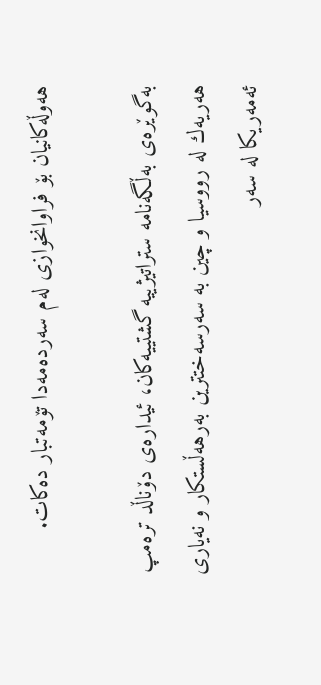هه‌وڵه‌كانیان بۆ فراوانخوازی له‌م سه‌رده‌مه‌دا تۆمه‌تبار ده‌كات.

به‌گوێره‌ی به‌ڵگه‌نامه‌ ستراتیژییه‌ گشتییه‌كان، ئیداره‌ی دۆناڵد تره‌مپ هه‌ریه‌ك له‌ رووسیا و چین به‌ سه‌رسه‌ختترین به‌رهه‌ڵستكار و نه‌یاری ئه‌مه‌ریكا له‌ سه‌ر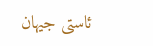ئاستی جیهان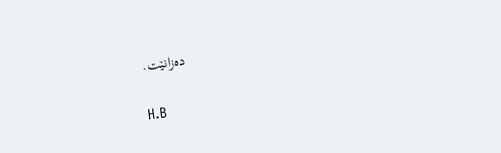ده‌زانێت.

H.B